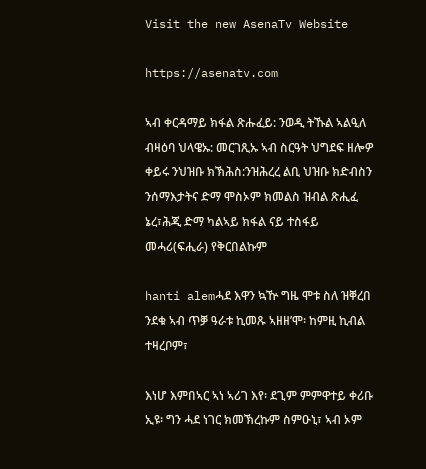Visit the new AsenaTv Website

https://asenatv.com

ኣብ ቀርዳማይ ክፋል ጽሑፈይ: ንወዲ ትኹል ኣልዒለ ብዛዕባ ህላዌኡ: መርገጺኡ ኣብ ስርዓት ህግደፍ ዘሎዎ ቀይሩ ንህዝቡ ክኽሕስ:ንዝሕረረ ልቢ ህዝቡ ክድብስን ንሰማእታትና ድማ ሞስኦም ክመልስ ዝብል ጽሒፈ ኔረ፣ሕጂ ድማ ካልኣይ ክፋል ናይ ተስፋይ መሓሪ(ፍሒራ) የቅርበልኩም

hanti alemሓደ እዋን ኳዅ ግዜ ሞቱ ስለ ዝቐረበ ንደቁ ኣብ ጥቓ ዓራቱ ኪመጹ ኣዘዘ’ሞ፡ ከምዚ ኪብል ተዛረቦም፣

እነሆ እምበኣር ኣነ ኣሪገ እየ፡ ደጊም ምምዋተይ ቀሪቡ ኢዩ፡ ግን ሓደ ነገር ክመኽረኩም ስምዑኒ፣ ኣብ ኦም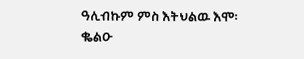ዓሊብኩም ምስ እትህልዉ እሞ፡ ቈልዑ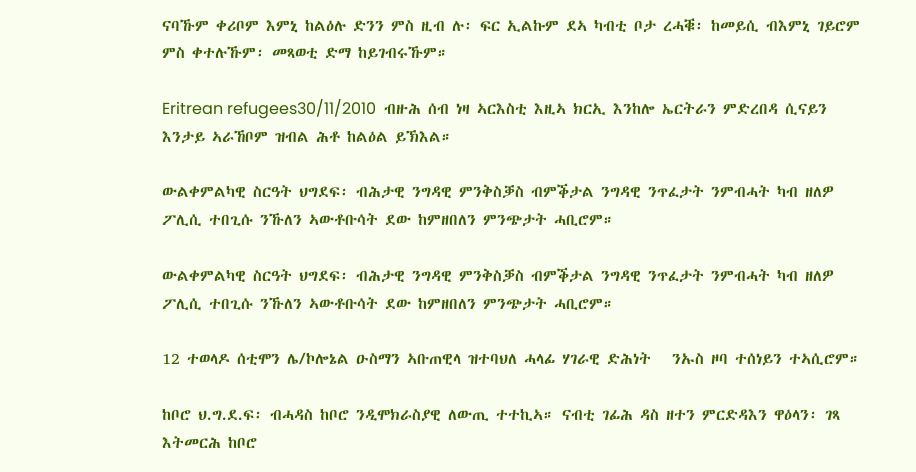ናባኹም ቀሪቦም እምኒ ከልዕሉ ድንን ምስ ዚብ ሉ፡ ፍር ኢልኩም ደኣ ካብቲ ቦታ ረሓቑ፡ ከመይሲ ብእምኒ ገይሮም ምስ ቀተሉኹም፡ መጻወቲ ድማ ከይገብሩኹም።

Eritrean refugees30/11/2010  ብዙሕ ሰብ ነዛ ኣርእስቲ እዚኣ ክርኢ እንከሎ ኤርትራን ምድረበዳ ሲናይን እንታይ ኣራኸቦም ዝብል ሕቶ ከልዕል ይኽእል።

ውልቀምልካዊ ስርዓት ህግደፍ፡ ብሕታዊ ንግዳዊ ምንቅስቓስ ብምቕታል ንግዳዊ ንጥፈታት ንምብሓት ካብ ዘለዎ ፖሊሲ ተበጊሱ ንኹለን ኣውቶቡሳት ደው ከምዘበለን ምንጭታት ሓቢሮም።

ውልቀምልካዊ ስርዓት ህግደፍ፡ ብሕታዊ ንግዳዊ ምንቅስቓስ ብምቕታል ንግዳዊ ንጥፈታት ንምብሓት ካብ ዘለዎ ፖሊሲ ተበጊሱ ንኹለን ኣውቶቡሳት ደው ከምዘበለን ምንጭታት ሓቢሮም።

12 ተወላዶ ሰቲሞን ሌ/ኮሎኔል ዑስማን ኣቡጠዊላ ዝተባህለ ሓላፊ ሃገራዊ ድሕነት   ንኡስ ዞባ ተሰነይን ተኣሲሮም።

ከቦሮ ህ.ግ.ደ.ፍ፡ ብሓዳስ ከቦሮ ንዲሞክራስያዊ ለውጢ ተተኪኣ። ናብቲ ገፊሕ ዳስ ዘተን ምርድዳእን ዋዕላን፡ ገጻ እትመርሕ ከቦሮ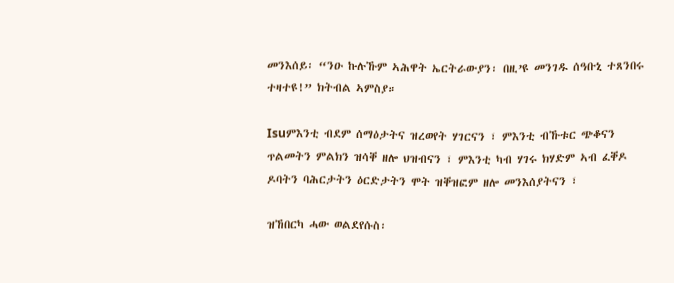መንእሰይ፡ “ንዑ ኩሉኹም ኣሕዋት ኤርትራውያን፡ በዚ’ዩ መንገዱ ሰዓቡኒ ተጸንበሩ ተዛተዩ!” ክትብል ኣምስያ።

Isuምእንቲ ብደም ሰማዕታትና ዝረወየት ሃገርናን ፣ ምእንቲ ብኹቱር ጭቆናን ጥልመትን ምልክን ዝሳቐ ዘሎ ህዝብናን ፣ ምእንቲ ካብ ሃገሩ ክሃድም ኣብ ፈቐዶ ዶባትን ባሕርታትን ዕርድታትን ሞት ዝቐዝፎም ዘሎ መንእሰያትናን ፣

ዝኸበርካ ሓው ወልደየሱስ፡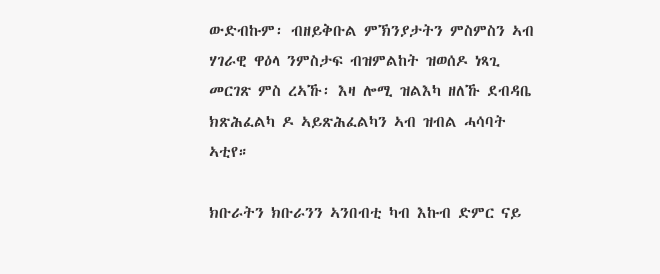ውድብኩም፡ ብዘይቅቡል ምኽንያታትን ምስምስን ኣብ ሃገራዊ ዋዕላ ንምስታፍ ብዝምልከት ዝወሰዶ ነጻጊ መርገጽ ምስ ረኣኹ፡ እዛ ሎሚ ዝልእካ ዘለኹ ደብዳቤ ክጽሕፈልካ ዶ ኣይጽሕፈልካን ኣብ ዝብል ሓሳባት ኣቲየ።

ክቡራትን ክቡራንን ኣንበብቲ ካብ እኩብ ድምር ናይ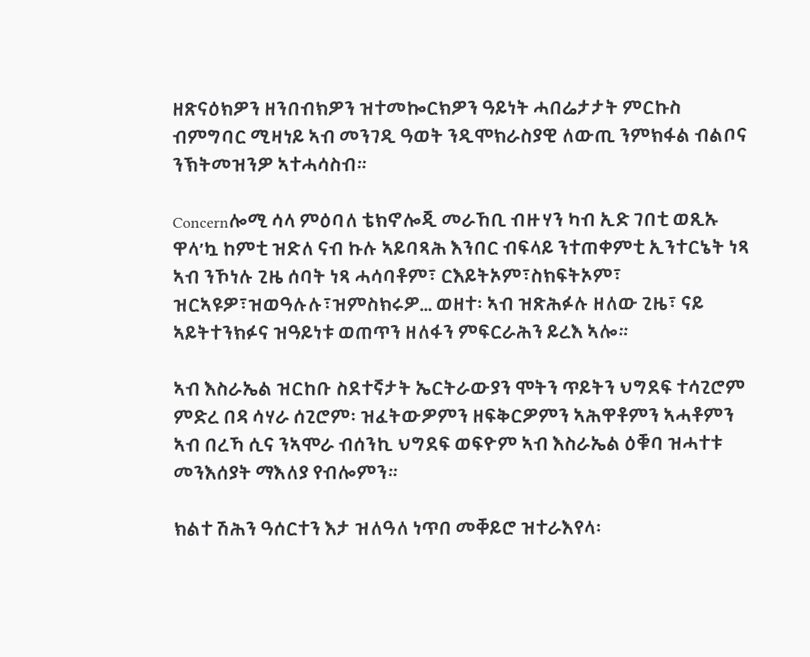ዘጽናዕክዎን ዘንበብክዎን ዝተመኰርክዎን ዓይነት ሓበሬታታት ምርኩስ ብምግባር ሚዛነይ ኣብ መንገዲ ዓወት ንዲሞክራስያዊ ለውጢ ንምክፋል ብልቦና ንኽትመዝንዎ ኣተሓሳስብ።

Concernሎሚ ሳላ ምዕባለ ቴክኖሎጂ መራኸቢ ብዙሃን ካብ ኢድ ገበቲ ወጺኡ ዋላ’ኳ ከምቲ ዝድለ ናብ ኩሉ ኣይባጻሕ እንበር ብፍላይ ንተጠቀምቲ ኢንተርኔት ነጻ ኣብ ንኾነሉ ጊዜ ሰባት ነጻ ሓሳባቶም፣ ርእይትኦም፣ስክፍትኦም፣ ዝርኣዩዎ፣ዝወዓሉሉ፣ዝምስክሩዎ… ወዘተ፡ ኣብ ዝጽሕፉሉ ዘለው ጊዜ፣ ናይ ኣይትተንክፉና ዝዓይነቱ ወጠጥን ዘለፋን ምፍርራሕን ይረእ ኣሎ።

ኣብ እስራኤል ዝርከቡ ስደተኛታት ኤርትራውያን ሞትን ጥይትን ህግደፍ ተሳጊሮም ምድረ በዳ ሳሃራ ሰጊሮም፡ ዝፈትውዎምን ዘፍቅርዎምን ኣሕዋቶምን ኣሓቶምን ኣብ በረኻ ሲና ንኣሞራ ብሰንኪ ህግደፍ ወፍዮም ኣብ እስራኤል ዕቑባ ዝሓተቱ መንእሰያት ማእለያ የብሎምን።

ክልተ ሽሕን ዓሰርተን እታ ዝለዓለ ነጥበ መቐይሮ ዝተራእየላ፡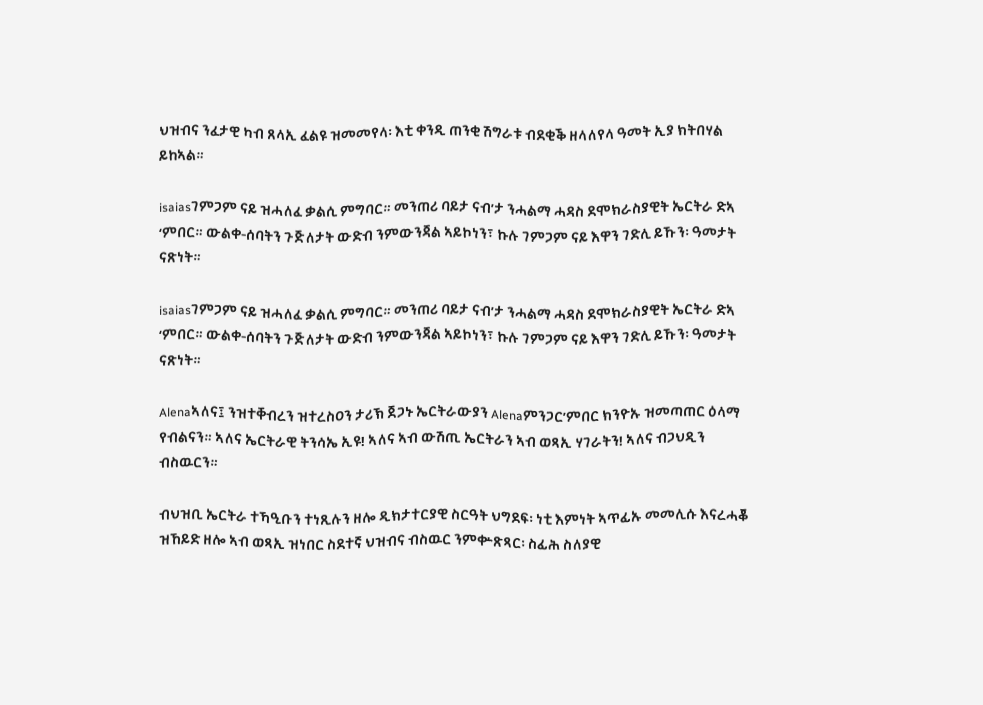ህዝብና ንፈታዊ ካብ ጸላኢ ፈልዩ ዝመመየላ፡ እቲ ቀንዲ ጠንቂ ሽግራቱ ብደቂቕ ዘላለየላ ዓመት ኢያ ክትበሃል ይከኣል።

isaiasገምጋም ናይ ዝሓለፈ ቃልሲ ምግባር። መንጠሪ ባይታ ናብ’ታ ንሓልማ ሓዳስ ደሞክራስያዊት ኤርትራ ድኣ  ‘ምበር። ውልቀ-ሰባትን ጉጅለታት ውድብ ንምውንጃል ኣይኮነን፣ ኩሉ ገምጋም ናይ እዋን ገድሊ ይኹን፡ ዓመታት ናጽነት።

isaiasገምጋም ናይ ዝሓለፈ ቃልሲ ምግባር። መንጠሪ ባይታ ናብ’ታ ንሓልማ ሓዳስ ደሞክራስያዊት ኤርትራ ድኣ  ‘ምበር። ውልቀ-ሰባትን ጉጅለታት ውድብ ንምውንጃል ኣይኮነን፣ ኩሉ ገምጋም ናይ እዋን ገድሊ ይኹን፡ ዓመታት ናጽነት።

Alenaኣለና፤ ንዝተቐብረን ዝተረስዐን ታሪኽ ጀጋኑ ኤርትራውያን Alenaምንጋር’ምበር ክንዮኡ ዝመጣጠር ዕላማ የብልናን። ኣለና ኤርትራዊ ትንሳኤ ኢዩ! ኣለና ኣብ ውሽጢ ኤርትራን ኣብ ወጻኢ ሃገራትን! ኣለና ብጋህዲን ብስዉርን።

ብህዝቢ ኤርትራ ተኻዒቡን ተነጺሉን ዘሎ ዲክታተርያዊ ስርዓት ህግደፍ፡ ነቲ እምነት ኣጥፊኡ መመሊሱ እናረሓቖ ዝኸይድ ዘሎ ኣብ ወጻኢ ዝነበር ስደተኛ ህዝብና ብስዉር ንምቍጽጻር፡ ስፊሕ ስለያዊ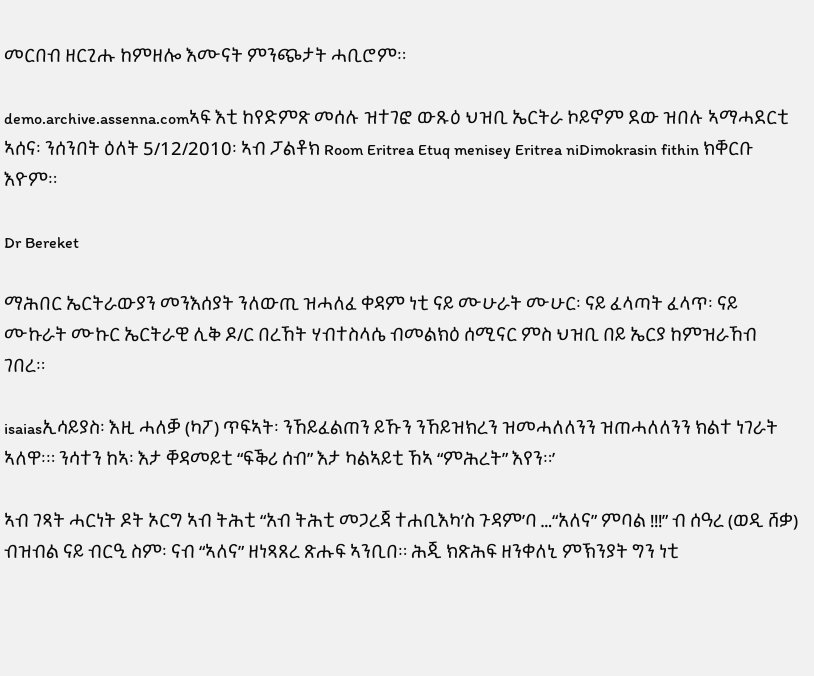መርበብ ዘርጊሑ ከምዘሎ እሙናት ምንጭታት ሓቢሮም።

demo.archive.assenna.comኣፍ እቲ ከየድምጽ መሰሉ ዝተገፎ ውጹዕ ህዝቢ ኤርትራ ኮይኖም ደው ዝበሉ ኣማሓደርቲ ኣሰና፡ ንሰንበት ዕለት 5/12/2010፡ ኣብ ፓልቶክ Room Eritrea Etuq menisey Eritrea niDimokrasin fithin ክቐርቡ እዮም።

Dr Bereket

ማሕበር ኤርትራውያን መንእሰያት ንለውጢ ዝሓለፈ ቀዳም ነቲ ናይ ሙሁራት ሙሁር፡ ናይ ፈላጣት ፈላጥ፡ ናይ ሙኩራት ሙኩር ኤርትራዊ ሊቅ ዶ/ር በረኸት ሃብተስላሴ ብመልክዕ ሰሚናር ምስ ህዝቢ በይ ኤርያ ከምዝራኸብ ገበረ።

isaiasኢሳይያስ፡ እዚ ሓለቓ (ካፖ) ጥፍኣት፡ ንኸይፈልጠን ይኹን ንኸይዝክረን ዝመሓለለንን ዝጠሓለለንን ክልተ ነገራት ኣለዋ፡። ንሳተን ከኣ፡ እታ ቐዳመይቲ “ፍቕሪ ሰብ” እታ ካልኣይቲ ኸኣ “ምሕረት” እየን።’

ኣብ ገጻት ሓርነት ዶት ኦርግ ኣብ ትሕቲ “አብ ትሕቲ መጋረጃ ተሐቢእካ’ስ ጉዳም’ባ …“አለና” ምባል !!!” ብ ሰዓረ (ወዲ ሸቃ) ብዝብል ናይ ብርዒ ስም፡ ናብ “ኣለና” ዘነጻጸረ ጽሑፍ ኣንቢበ። ሕጂ ክጽሕፍ ዘንቀለኒ ምኽንያት ግን ነቲ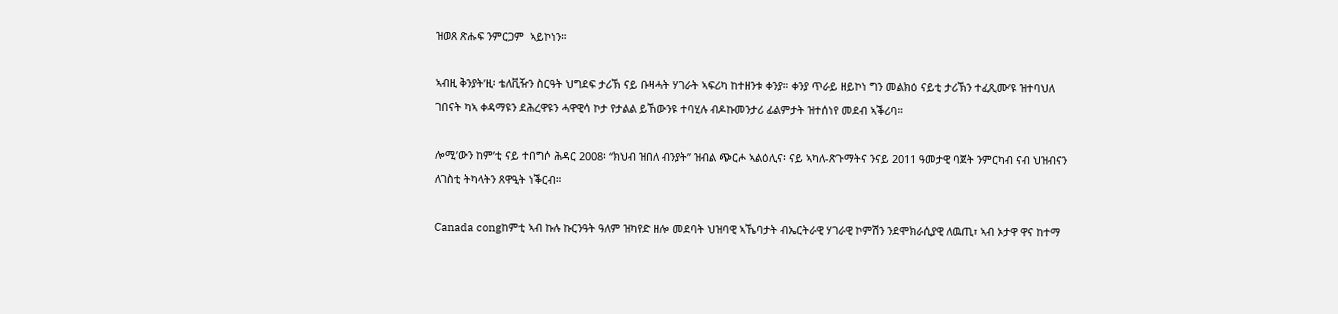ዝወጸ ጽሑፍ ንምርጋም  ኣይኮነን።

ኣብዚ ቅንያት’ዚ፡ ቴለቪዥን ስርዓት ህግደፍ ታሪኽ ናይ ቡዛሓት ሃገራት ኣፍሪካ ከተዘንቱ ቀንያ። ቀንያ ጥራይ ዘይኮነ ግን መልክዕ ናይቲ ታሪኽን ተፈጺሙ’ዩ ዝተባህለ ገበናት ካኣ ቀዳማዩን ደሕረዋዩን ሓዋዊሳ ኮታ የታልል ይኸውንዩ ተባሂሉ ብዶኩመንታሪ ፊልምታት ዝተሰነየ መደብ ኣቕሪባ።

ሎሚ’ውን ከም’ቲ ናይ ተበግሶ ሕዳር 2008፡ “ክህብ ዝበለ ብንያት” ዝብል ጭርሖ ኣልዕሊና፡ ናይ ኣካለ-ጽጉማትና ንናይ 2011 ዓመታዊ ባጀት ንምርካብ ናብ ህዝብናን ለገስቲ ትካላትን ጸዋዒት ነቕርብ።

Canada congከምቲ ኣብ ኩሉ ኩርንዓት ዓለም ዝካየድ ዘሎ መደባት ህዝባዊ ኣኼባታት ብኤርትራዊ ሃገራዊ ኮምሽን ንደሞክራሲያዊ ለዉጢ፣ ኣብ ኦታዋ ዋና ከተማ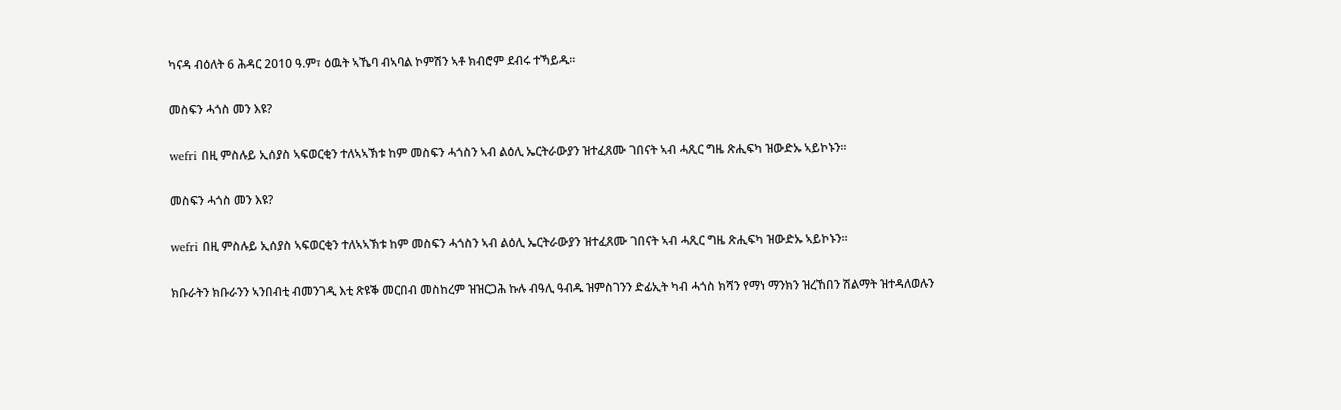ካናዳ ብዕለት 6 ሕዳር 2010 ዓ.ም፣ ዕዉት ኣኼባ ብኣባል ኮምሽን ኣቶ ክብሮም ደብሩ ተኻይዱ።

መስፍን ሓጎስ መን እዩ?

wefri በዚ ምስሉይ ኢሰያስ ኣፍወርቂን ተለኣኣኽቱ ከም መስፍን ሓጎስን ኣብ ልዕሊ ኤርትራውያን ዝተፈጸሙ ገበናት ኣብ ሓጺር ግዜ ጽሒፍካ ዝውድኡ ኣይኮኑን።

መስፍን ሓጎስ መን እዩ?

wefri በዚ ምስሉይ ኢሰያስ ኣፍወርቂን ተለኣኣኽቱ ከም መስፍን ሓጎስን ኣብ ልዕሊ ኤርትራውያን ዝተፈጸሙ ገበናት ኣብ ሓጺር ግዜ ጽሒፍካ ዝውድኡ ኣይኮኑን።

ክቡራትን ክቡራንን ኣንበብቲ ብመንገዲ እቲ ጽዩቕ መርበብ መስከረም ዝዝርጋሕ ኩሉ ብዓሊ ዓብዱ ዝምስገንን ድፊኢት ካብ ሓጎስ ክሻን የማነ ማንክን ዝረኸበን ሽልማት ዝተዳለወሉን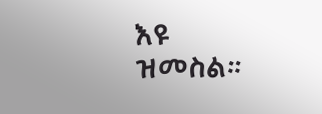እዩ ዝመስል።